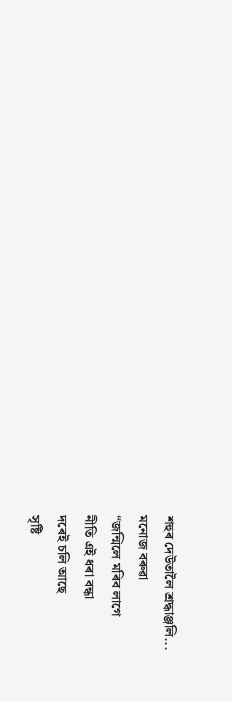শহুৰ দেউতালৈ শ্ৰদ্ধাঞ্জলি...
মনোজ বৰুৱা
“জন্মিলে মৰিব লাগে
নীতি এই ধৰা বন্ধা
দৰেই চলি আছে
সৃষ্টি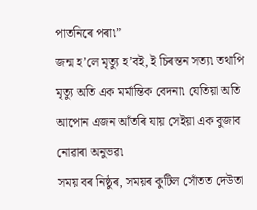পাতনিৰে পৰা৷”
জন্ম হ’লে মৃত্যু হ’বই, ই চিৰন্তন সত্য৷ তথাপি মৃত্যু অতি এক মৰ্মান্তিক বেদনা৷ যেতিয়া অতি আপোন এজন আঁতৰি যায় সেইয়া এক বুজাব নোৱাৰা অনুভৱ৷
সময় বৰ নিষ্ঠুৰ, সময়ৰ কুটিল সোঁতত দেউতা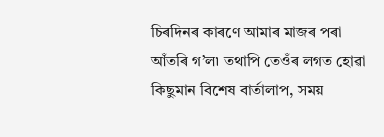চিৰদিনৰ কাৰণে আমাৰ মাজৰ পৰা আঁতৰি গ’ল৷ তথাপি তেওঁৰ লগত হোৱা কিছুমান বিশেষ বাৰ্তালাপ, সময়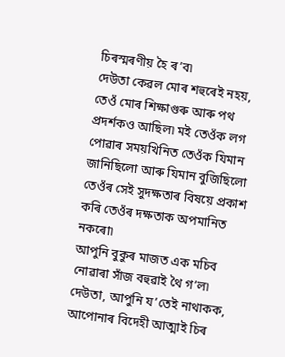চিৰস্মৰণীয় হৈ ৰ’ব৷
দেউতা কেৱল মোৰ শহুৰেই নহয়, তেওঁ মোৰ শিক্ষাগুৰু আৰু পথ প্ৰদৰ্শকও আছিল৷ মই তেওঁক লগ পোৱাৰ সময়খিনিত তেওঁক যিমান জানিছিলো আৰু যিমান বুজিছিলো তেওঁৰ সেই সুদক্ষতাৰ বিষয়ে প্ৰকাশ কৰি তেওঁৰ দক্ষতাক অপমানিত নকৰো৷
আপুনি বুকুৰ মাজত এক মচিব নোৱাৰা সাঁজ বহুৱাই থৈ গ’ল৷ দেউতা, আপুনি য’তেই নাথাকক, আপোনাৰ বিদেহী আত্মাই চিৰ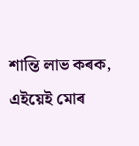শান্তি লাভ কৰক, এইয়েই মোৰ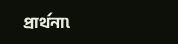প্ৰাৰ্থনা৷